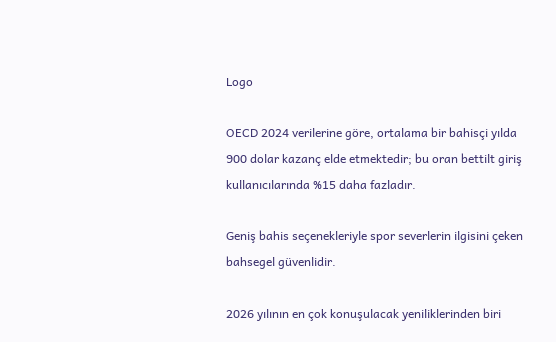Logo

OECD 2024 verilerine göre, ortalama bir bahisçi yılda 900 dolar kazanç elde etmektedir; bu oran bettilt giriş kullanıcılarında %15 daha fazladır.

Geniş bahis seçenekleriyle spor severlerin ilgisini çeken bahsegel güvenlidir.

2026 yılının en çok konuşulacak yeniliklerinden biri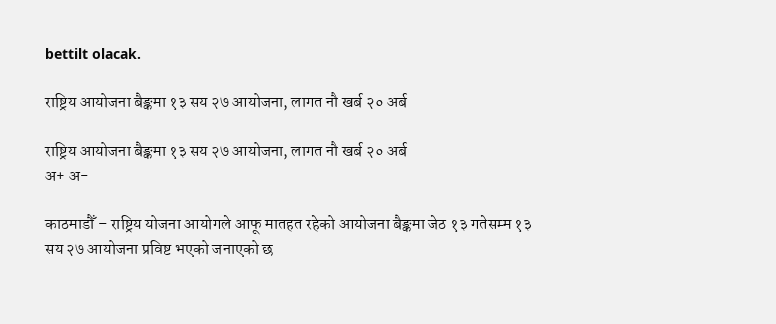bettilt olacak.

राष्ट्रिय आयोजना बैङ्कमा १३ सय २७ आयोजना, लागत नौ खर्ब २० अर्ब

राष्ट्रिय आयोजना बैङ्कमा १३ सय २७ आयोजना, लागत नौ खर्ब २० अर्ब
अ+ अ-

काठमाडौँ – राष्ट्रिय योजना आयोगले आफू मातहत रहेको आयोजना बैङ्कमा जेठ १३ गतेसम्म १३ सय २७ आयोजना प्रविष्ट भएको जनाएको छ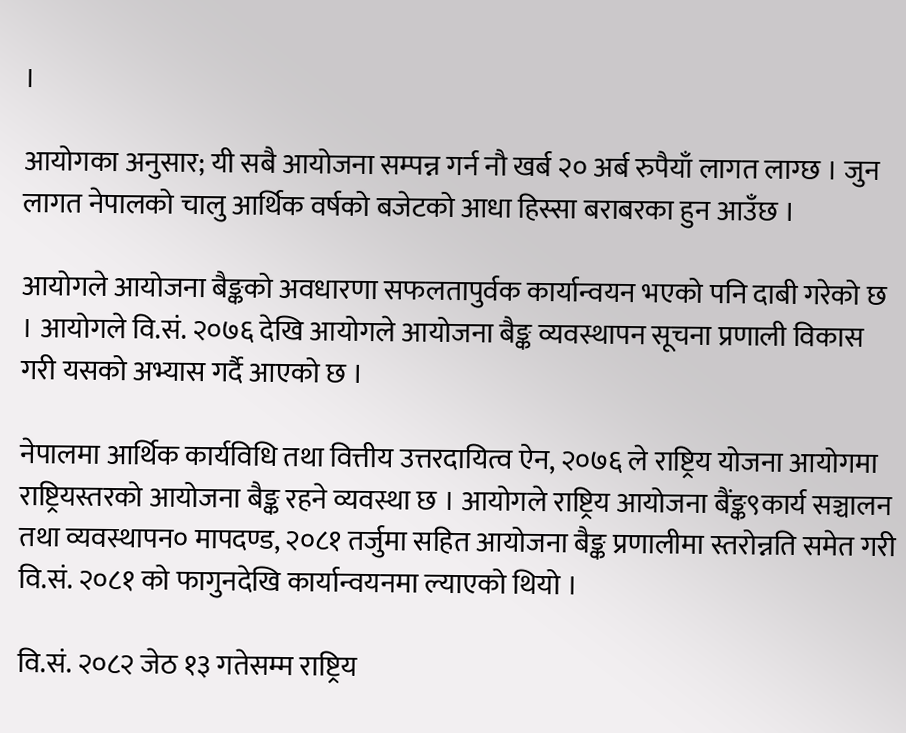।

आयोगका अनुसार; यी सबै आयोजना सम्पन्न गर्न नौ खर्ब २० अर्ब रुपैयाँ लागत लाग्छ । जुन लागत नेपालको चालु आर्थिक वर्षको बजेटको आधा हिस्सा बराबरका हुन आउँछ ।

आयोगले आयोजना बैङ्कको अवधारणा सफलतापुर्वक कार्यान्वयन भएको पनि दाबी गरेको छ । आयोगले वि.सं. २०७६ देखि आयोगले आयोजना बैङ्क व्यवस्थापन सूचना प्रणाली विकास गरी यसको अभ्यास गर्दै आएको छ ।

नेपालमा आर्थिक कार्यविधि तथा वित्तीय उत्तरदायित्व ऐन, २०७६ ले राष्ट्रिय योजना आयोगमा राष्ट्रियस्तरको आयोजना बैङ्क रहने व्यवस्था छ । आयोगले राष्ट्रिय आयोजना बैंङ्क९कार्य सञ्चालन तथा व्यवस्थापन० मापदण्ड, २०८१ तर्जुमा सहित आयोजना बैङ्क प्रणालीमा स्तरोन्नति समेत गरी वि.सं. २०८१ को फागुनदेखि कार्यान्वयनमा ल्याएको थियो ।

वि.सं. २०८२ जेठ १३ गतेसम्म राष्ट्रिय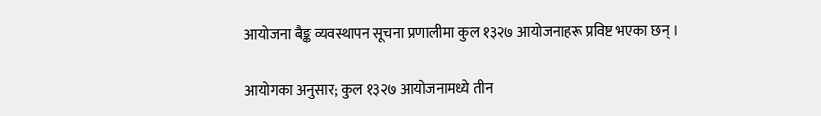आयोजना बैङ्क व्यवस्थापन सूचना प्रणालीमा कुल १३२७ आयोजनाहरू प्रविष्ट भएका छन् ।

आयोगका अनुसार; कुल १३२७ आयोजनामध्ये तीन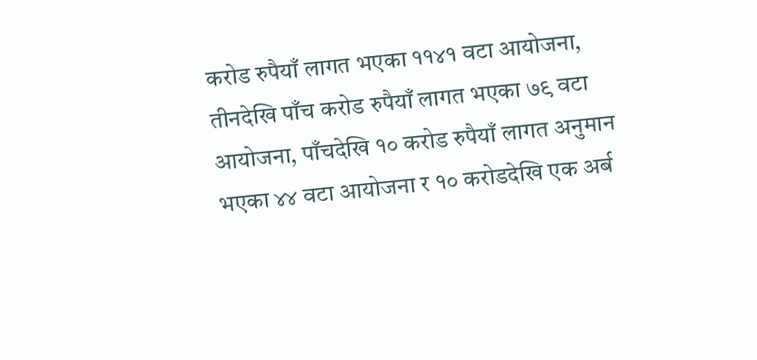करोड रुपैयाँ लागत भएका ११४१ वटा आयोजना, तीनदेखि पाँच करोड रुपैयाँ लागत भएका ७९ वटा आयोजना, पाँचदेखि १० करोड रुपैयाँ लागत अनुमान भएका ४४ वटा आयोजना र १० करोडदेखि एक अर्ब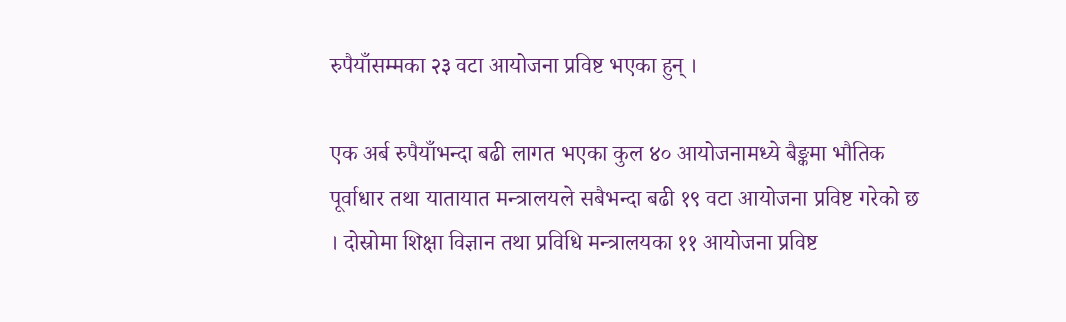रुपैयाँसम्मका २३ वटा आयोजना प्रविष्ट भएका हुन् ।

एक अर्ब रुपैयाँभन्दा बढी लागत भएका कुल ४० आयोजनामध्ये बैङ्कमा भौतिक पूर्वाधार तथा यातायात मन्त्रालयले सबैभन्दा बढी १९ वटा आयोजना प्रविष्ट गरेको छ । दोस्रोमा शिक्षा विज्ञान तथा प्रविधि मन्त्रालयका ११ आयोजना प्रविष्ट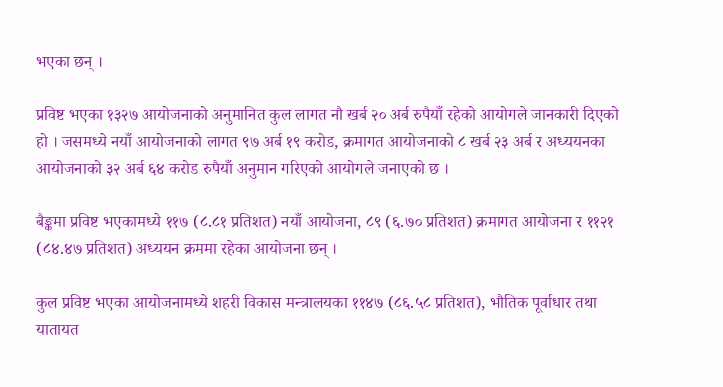भएका छन् ।

प्रविष्ट भएका १३२७ आयोजनाको अनुमानित कुल लागत नौ खर्ब २० अर्ब रुपैयाँ रहेको आयोगले जानकारी दिएको हो । जसमध्ये नयाँ आयोजनाको लागत ९७ अर्ब १९ करोड, क्रमागत आयोजनाको ८ खर्ब २३ अर्ब र अध्ययनका आयोजनाको ३२ अर्ब ६४ करोड रुपैयाँ अनुमान गरिएको आयोगले जनाएको छ ।

बैङ्कमा प्रविष्ट भएकामध्ये ११७ (८.८१ प्रतिशत) नयाँ आयोजना, ८९ (६.७० प्रतिशत) क्रमागत आयोजना र ११२१ (८४.४७ प्रतिशत) अध्ययन क्रममा रहेका आयोजना छन् ।

कुल प्रविष्ट भएका आयोजनामध्ये शहरी विकास मन्त्रालयका ११४७ (८६.५८ प्रतिशत), भौतिक पूर्वाधार तथा यातायत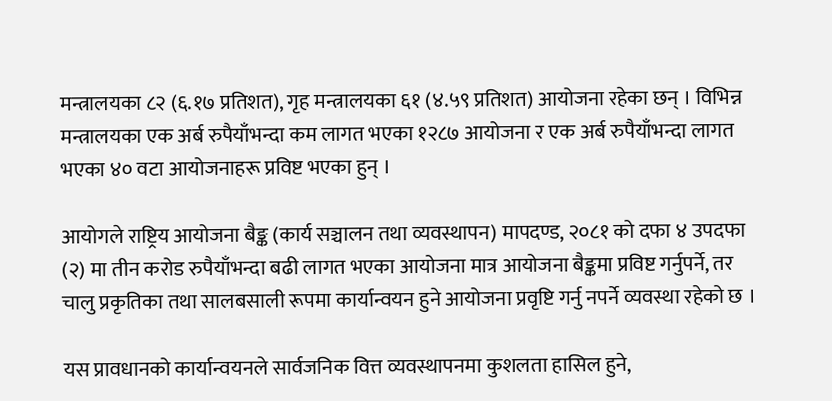मन्त्रालयका ८२ (६.१७ प्रतिशत), गृह मन्त्रालयका ६१ (४.५९ प्रतिशत) आयोजना रहेका छन् । विभिन्न मन्त्रालयका एक अर्ब रुपैयाँभन्दा कम लागत भएका १२८७ आयोजना र एक अर्ब रुपैयाँभन्दा लागत भएका ४० वटा आयोजनाहरू प्रविष्ट भएका हुन् ।

आयोगले राष्ट्रिय आयोजना बैङ्क (कार्य सञ्चालन तथा व्यवस्थापन) मापदण्ड, २०८१ को दफा ४ उपदफा (२) मा तीन करोड रुपैयाँभन्दा बढी लागत भएका आयोजना मात्र आयोजना बैङ्कमा प्रविष्ट गर्नुपर्ने, तर चालु प्रकृतिका तथा सालबसाली रूपमा कार्यान्वयन हुने आयोजना प्रवृष्टि गर्नु नपर्ने व्यवस्था रहेको छ ।

यस प्रावधानको कार्यान्वयनले सार्वजनिक वित्त व्यवस्थापनमा कुशलता हासिल हुने,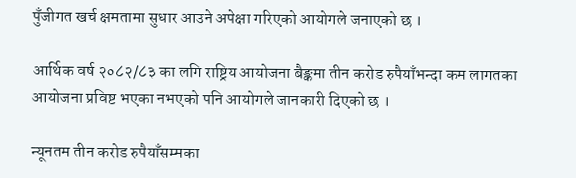पुँजीगत खर्च क्षमतामा सुधार आउने अपेक्षा गरिएको आयोगले जनाएको छ ।

आर्थिक वर्ष २०८२/८३ का लगि राष्ट्रिय आयोजना बैङ्कमा तीन करोड रुपैयाँभन्दा कम लागतका आयोजना प्रविष्ट भएका नभएको पनि आयोगले जानकारी दिएको छ ।

न्यूनतम तीन करोड रुपैयाँसम्मका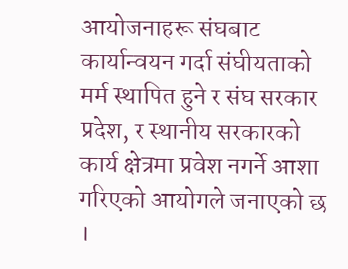आयोजनाहरू संघबाट कार्यान्वयन गर्दा संघीयताको मर्म स्थापित हुने र संघ सरकार प्रदेश, र स्थानीय सरकारको कार्य क्षेत्रमा प्रवेश नगर्ने आशा गरिएको आयोगले जनाएको छ ।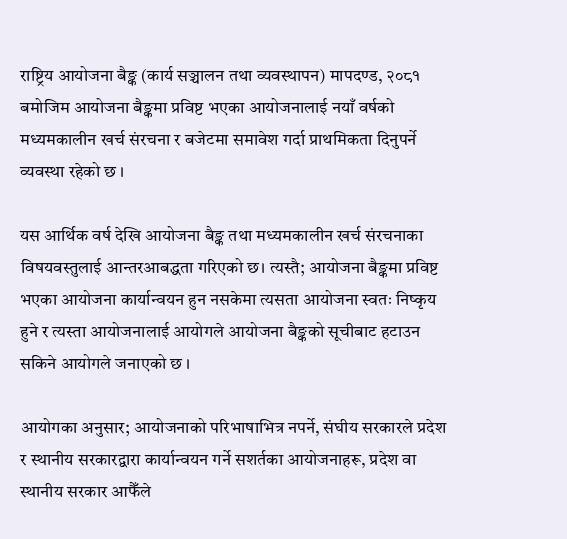राष्ट्रिय आयोजना बैङ्क (कार्य सञ्चालन तथा व्यवस्थापन) मापदण्ड, २०८१ बमोजिम आयोजना बैङ्कमा प्रविष्ट भएका आयोजनालाई नयाँ वर्षको मध्यमकालीन खर्च संरचना र बजेटमा समावेश गर्दा प्राथमिकता दिनुपर्ने व्यवस्था रहेको छ ।

यस आर्थिक वर्ष देखि आयोजना बैङ्क तथा मध्यमकालीन खर्च संरचनाका विषयवस्तुलाई आन्तरआबद्धता गरिएको छ। त्यस्तै; आयोजना बैङ्कमा प्रविष्ट भएका आयोजना कार्यान्वयन हुन नसकेमा त्यसता आयोजना स्वतः निष्कृय हुने र त्यस्ता आयोजनालाई आयोगले आयोजना बैङ्कको सूचीबाट हटाउन सकिने आयोगले जनाएको छ ।

आयोगका अनुसार; आयोजनाको परिभाषाभित्र नपर्ने, संघीय सरकारले प्रदेश र स्थानीय सरकारद्वारा कार्यान्वयन गर्ने सशर्तका आयोजनाहरू, प्रदेश वा स्थानीय सरकार आफैँले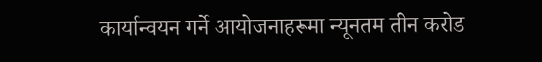कार्यान्वयन गर्ने आयोजनाहरूमा न्यूनतम तीन करोड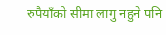रुपैयाँको सीमा लागु नहुने पनि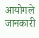आयोगले जानकारी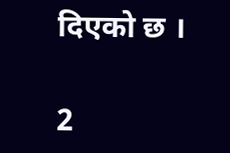दिएको छ ।

2